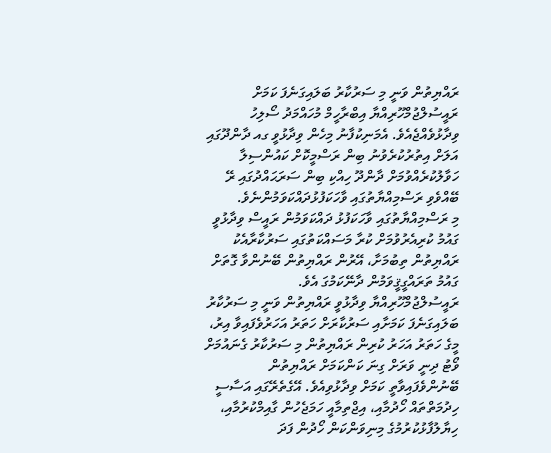ރައްޔިތުން ވަނީ މި ސަރުކާރު ބަލައިގަނެފަ ކަމަށް ރައީސުލްޖުމްހޫރިއްޔާ އިބްރާހީމް މުހައްމަދު ސޯލިހު ވިދާޅުވެއްޖެއެވެ. އެމަނިކުފާނު މިހެން ވިދާޅުވީ ގއ ދާންދޫގައި އަލަށް އިތުރުކުރެވުނު ބިން ރަސްމީކޮށް ކައުންސިލާ ހަވާލުކުރެއްވުމަށް ދާންދޫ ހިއްކި ބިން ސަރަޙައްދުގައި ރޭ ބޭއްވެވި ރަސްމިއްޔާތުގައި ވާހަކަފުޅުދައްކަވަމުންނެވެ.
މި ރަސްމިއްޔާތުގައި ވާހަކަފުޅު ދައްކަވަމުން ރައީސް ވިދާޅުވީ ގައުމު ކުރިއެރުވުމަށް ކުރާ މަސައްކަތުގައި ސަރުކާރާއެކު ރައްޔިތުން ތިބުމަށާ، އޭރުން ރައްޔިތުން ބޭނުންވާ ގޮތަށް ގައުމު ތަރައްގީޤީވަމުން ދާނޭކަމުގަ އެވެ.
ރައީސުލްޖުމްހޫރިއްޔާ ވިދާޅުވީ ރައްޔިތުން ވަނީ މި ސަރުކާރު ބަލައިގަނެފަ ކަމަށާއި ސަރުކާރަށް ހަތަރު އަހަރުވެފައިވާ އިރު، މީގެ ހަތަރު އަހަރު ކުރިން ރައްޔިތުން މި ސަރުކާރު ގެނައުމަށް ވޯޓު ދިނީ ވަރަށް ގިނަ ކަންކަމަށް ރައްޔިތުން ބޭނުންވެފައިވާތީ ކަމަށް ވިދާޅުވިއެވެ. އޭގެތެރޭގައި އަސާސީ ހިދުމަތްތައް ހޯދުމާއި، އިޖްތިމާއީ ހަމަޖެހުން ގާއިމްކުރުމާއި، ހިޔާލުފާޅުކުރުމުގެ މިނިވަންކަން ހޯދުން ފަދަ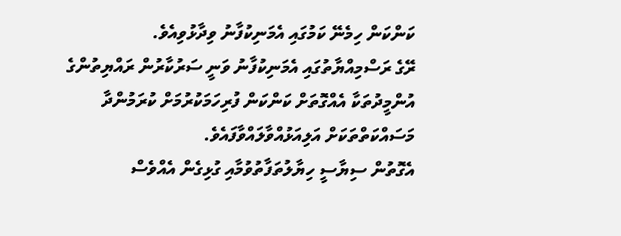ކަންކަން ހިމެނޭ ކަމުގައި އެމަނިކުފާނު ވިދާޅުވިއެވެ.
ރޭގެ ރަސްމިއްޔާތުގައި އެމަނިކުފާނު ވަނީ ސަރުކާރުން ރައްޔިތުންގެ އުންމީދުތަކާ އެއްގޮތަށް ކަންކަން ފުރިހަމަކުރުމަށް ކުރަމުންދާ މަސައްކަތްތަކަށް އަލިއަޅުއްވާލައްވާފައެވެ.
އެގޮތުން ސިޔާސީ ހިޔާލުތަފާތުވުމާއި ގުޅިގެން އެއްވެސް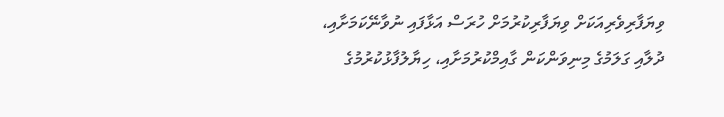ވިޔަފާރިވެރިއަކަށް ވިޔަފާރިކުރުމަށް ހުރަސް އަޅާފައި ނުވާނޭކަމަށާއި، ދުލާއި ގަލަމުގެ މިނިވަންކަން ގާއިމްކުރުމަށާއި، ހިޔާލުފާޅުކުރުމުގެ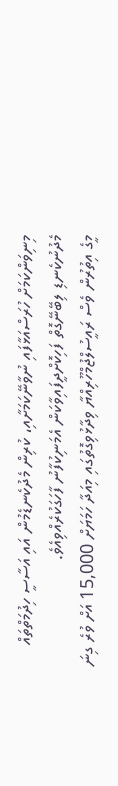މިނިވަންކަމަށް ހުރަސްއަޅާފައި ނުވާނޭކަމަށާއި، ކުރިން މެދުކެނޑެމުން އައި އަސާސީ ހިދުމަތްތައް މެދުނުކެނޑި ލިބޭނޭގޮތް ފަހިކޮށްދީފައިވާކަން އެމަނިކުފާނު ފާހަގަކުރެއްވިއެވެ.
މީގެ އިތުރުން ވެސް ރައީސުލްޖުމްހޫރިއްޔާ ވިދާޅުވިގޮތުގައި މިއަދާ ހަމަޔަށް 15,000 އަށް ވުރެ ގިނަ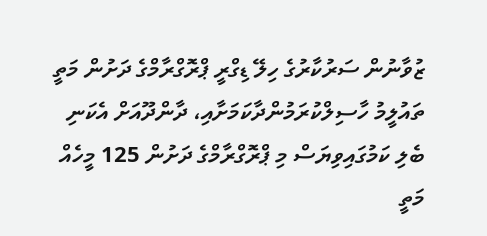ޒުވާނުން ސަރުކާރުގެ ހިލޭ ޑިގްރީ ޕްރޮގްރާމްގެ ދަށުން މަތީ ތައުލީމު ހާސިލްކުރަމުންދާކަމަށާއި، ދާންދޫއަށް އެކަނި ބެލި ކަމުގައިވިޔަސް މި ޕްރޮގްރާމްގެ ދަށުން 125 މީހެއް މަތީ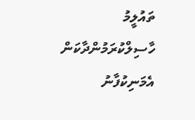ތައުލީމު ހާސިލްކުރަމުންދާކަން އެމަނިކުފާނު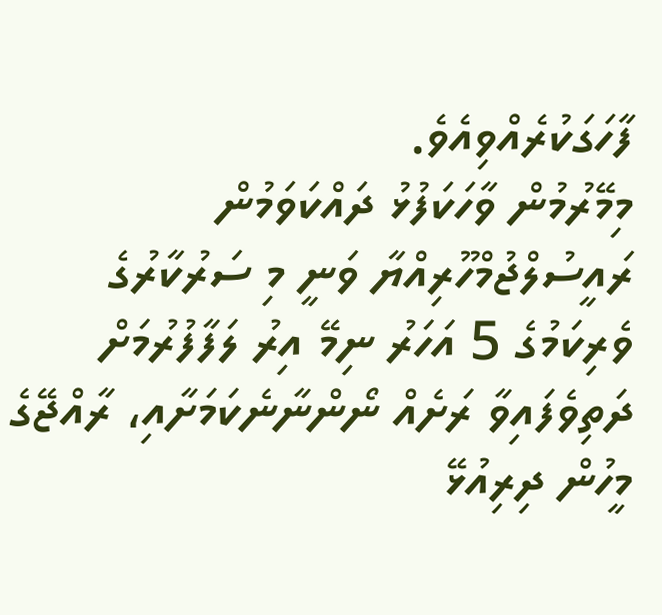ފާހަގަކުރެއްވިއެވެ.
މިމޭރުމުން ވާހަކަފުޅު ދައްކަވަމުން ރައީސުލްޖުމްހޫރިއްޔާ ވަނީ މި ސަރުކާރުގެ ވެރިކަމުގެ 5 އަހަރު ނިމޭ އިރު ލަފާފުރުމަށް ދަތިވެފައިވާ ރަށެއް ނޯންނާނެކަމަށާއި، ރާއްޖޭގެ މީހުން ދިރިއުޅޭ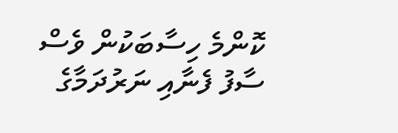ކޮންމެ ހިސާބަކުން ވެސް ސާފު ފެނާއި ނަރުދަމާގެ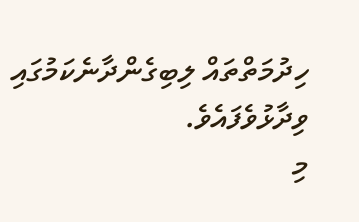ހިދުމަތްތައް ލިބިގެންދާނެކަމުގައި ވިދާޅުވެފައެވެ.
މި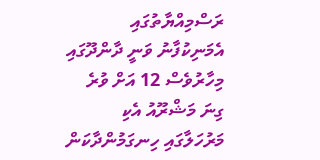ރަސްމިއްޔާތުގައި އެމަނިކުފާނު ވަނީ ދާންދޫގައި މިހާރުވެސް 12 އަށް ވުރެ ގިނަ މަޝްރޫއު އެކި މަރުހަލާގައި ހިނގަމުންދާކަން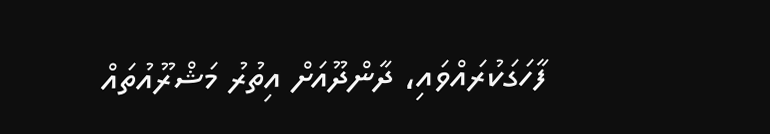ފާހަގަކުރައްވައި، ދާންދޫއަށް އިތުރު މަޝްރޫއުތައް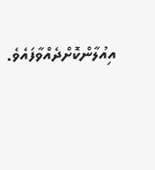އިއުލާންކޮށްދެއްވާފައެވެ.